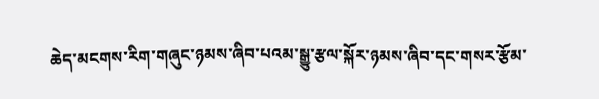ཆེད་མངགས་རིག་གཞུང་ཉམས་ཞིབ་པའམ་སྒྱུ་རྩལ་སྐོར་ཉམས་ཞིབ་དང་གསར་རྩོམ་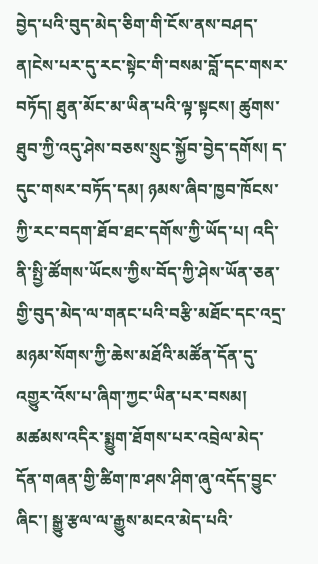བྱེད་པའི་བུད་མེད་ཅིག་གི་ངོས་ནས་བཤད་ན།ངེས་པར་དུ་རང་སྟེང་གི་བསམ་བློ་དང་གསར་བཏོད། ཐུན་མོང་མ་ཡིན་པའི་ལྟ་སྟངས། ཚུགས་ཐུབ་ཀྱི་འདུ་ཤེས་བཅས་སྲུང་སྐྱོབ་བྱེད་དགོས། ད་དུང་གསར་བཏོད་དམ། ཉམས་ཞིབ་ཁྱབ་ཁོངས་ཀྱི་རང་བདག་ཐོབ་ཐང་དགོས་ཀྱི་ཡོད་པ། འདི་ནི་སྤྱི་ཚོགས་ཡོངས་ཀྱིས་བོད་ཀྱི་ཤེས་ཡོན་ཅན་གྱི་བུད་མེད་ལ་གནང་པའི་བརྩི་མཐོང་དང་འདྲ་མཉམ་སོགས་ཀྱི་ཆེས་མཐོའི་མཚོན་དོན་དུ་འགྱུར་འོས་པ་ཞིག་ཀྱང་ཡིན་པར་བསམ།
མཚམས་འདིར་སྨྱུག་ཐོགས་པར་འབྲེལ་མེད་དོན་གཞན་གྱི་ཚིག་ཁ་ཤས་ཤིག་ཞུ་འདོད་བྱུང་ཞིང་། སྒྱུ་རྩལ་ལ་རྒྱུས་མངའ་མེད་པའི་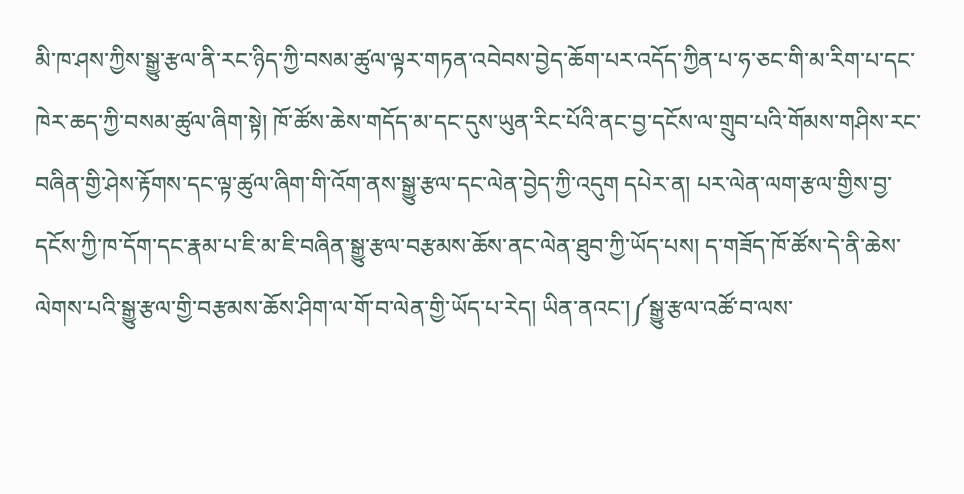མི་ཁ་ཤས་ཀྱིས་སྒྱུ་རྩལ་ནི་རང་ཉིད་ཀྱི་བསམ་ཚུལ་ལྟར་གཏན་འབེབས་བྱེད་ཆོག་པར་འདོད་ཀྱིན་པ་ཧ་ཅང་གི་མ་རིག་པ་དང་ཁེར་ཆད་ཀྱི་བསམ་ཚུལ་ཞིག་སྟེ། ཁོ་ཚོས་ཆེས་གདོད་མ་དང་དུས་ཡུན་རིང་པོའི་ནང་བྱ་དངོས་ལ་གྲུབ་པའི་གོམས་གཤིས་རང་བཞིན་གྱི་ཤེས་རྟོགས་དང་ལྟ་ཚུལ་ཞིག་གི་འོག་ནས་སྒྱུ་རྩལ་དང་ལེན་བྱེད་ཀྱི་འདུག དཔེར་ན། པར་ལེན་ལག་རྩལ་གྱིས་བྱ་དངོས་ཀྱི་ཁ་དོག་དང་རྣམ་པ་ཇི་མ་ཇི་བཞིན་སྒྱུ་རྩལ་བརྩམས་ཆོས་ནང་ལེན་ཐུབ་ཀྱི་ཡོད་པས། ད་གཟོད་ཁོ་ཚོས་དེ་ནི་ཆེས་ལེགས་པའི་སྒྱུ་རྩལ་གྱི་བརྩམས་ཆོས་ཤིག་ལ་གོ་བ་ལེན་གྱི་ཡོད་པ་རེད། ཡིན་ནའང་།༼སྒྱུ་རྩལ་འཚོ་བ་ལས་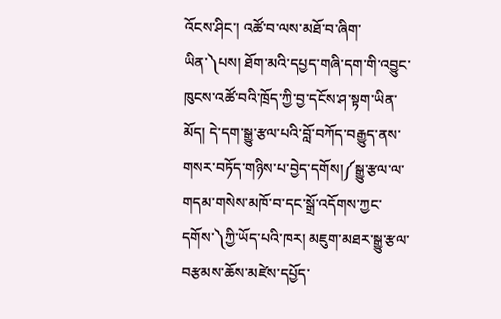འོངས་ཤིང་། འཚོ་བ་ལས་མཐོ་བ་ཞིག་ཡིན་༽པས། ཐོག་མའི་དཔྱད་གཞི་དག་གི་འབྱུང་ཁུངས་འཚོ་བའི་ཁྲོད་ཀྱི་བྱ་དངོས་ཤ་སྟག་ཡིན་མོད། དེ་དག་སྒྱུ་རྩལ་པའི་བློ་བཀོད་བརྒྱུད་ནས་གསར་བཏོད་གཉིས་པ་བྱེད་དགོས།༼སྒྱུ་རྩལ་ལ་གདམ་གསེས་མཁོ་བ་དང་སྒྲོ་འདོགས་ཀྱང་དགོས་༽ཀྱི་ཡོད་པའི་ཁར། མཇུག་མཐར་སྒྱུ་རྩལ་བརྩམས་ཆོས་མཛེས་དཔྱོད་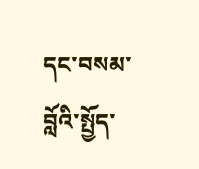དང་བསམ་བློའི་སྤྱོད་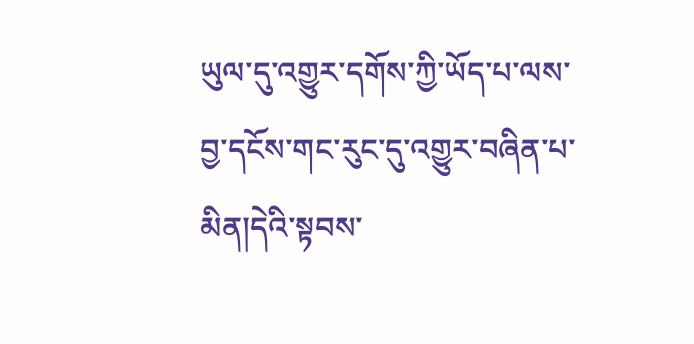ཡུལ་དུ་འགྱུར་དགོས་ཀྱི་ཡོད་པ་ལས་བྱ་དངོས་གང་རུང་དུ་འགྱུར་བཞིན་པ་མིན།དེའི་སྟབས་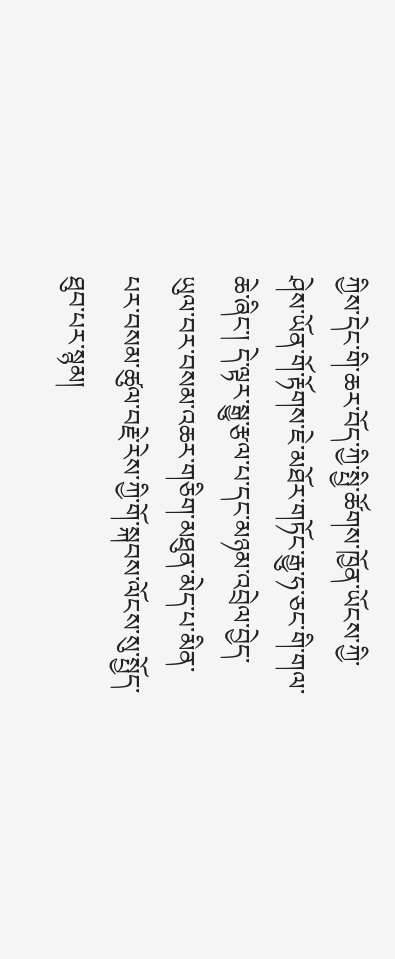ཀྱིས་དེང་གི་ཆར་བོད་ཀྱི་སྤྱི་ཚོགས་ཁྱོན་ཡོངས་ཀྱི་ཤེས་ཡོན་གོ་རྟོགས་ཇེ་མཐོར་གཏོང་རྒྱུ་ཧ་ཅང་གི་གལ་ཆེ་ཞིང་། དེ་ལྟར་སྒྱུ་རྩལ་པ་དང་མཉམ་འབྲེལ་བྱེད་ཡུལ་བར་བསམ་འཆར་གཅིག་མཐུན་མེད་པ་མིན་པར་བསམ་ཚུལ་བརྗེ་རེས་ཀྱི་གོ་སྐབས་ལོངས་སུ་སྤྱོད་ཐུབ་པར་སྙམ།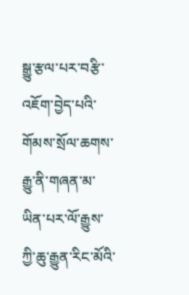སྒྱུ་རྩལ་པར་བརྩི་འཇོག་བྱེད་པའི་གོམས་སྲོལ་ཆགས་རྒྱུ་ནི་གཞན་མ་ཡིན་པར་ལོ་རྒྱུས་ཀྱི་ཆུ་རྒྱུན་རིང་མོའི་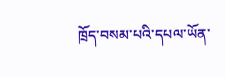ཁྲོད་བསམ་པའི་དཔལ་ཡོན་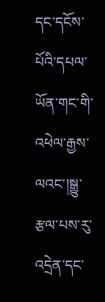དང་དངོས་པོའི་དཔལ་ཡོན་གང་གི་འཕེལ་རྒྱས་ལའང་།སྒྱུ་རྩལ་པས་རུ་འདྲེན་དང་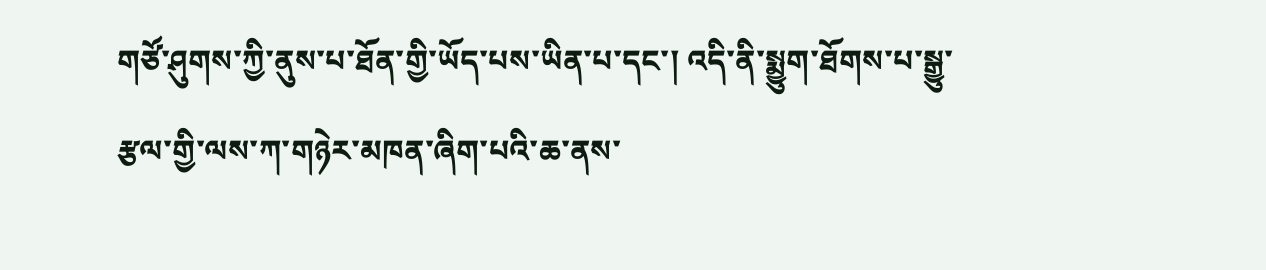གཙོ་ཤུགས་ཀྱི་ནུས་པ་ཐོན་གྱི་ཡོད་པས་ཡིན་པ་དང་། འདི་ནི་སྨྱུག་ཐོགས་པ་སྒྱུ་རྩལ་གྱི་ལས་ཀ་གཉེར་མཁན་ཞིག་པའི་ཆ་ནས་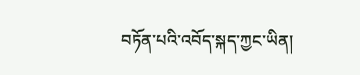བཏོན་པའི་འབོད་སྐད་ཀྱང་ཡིན།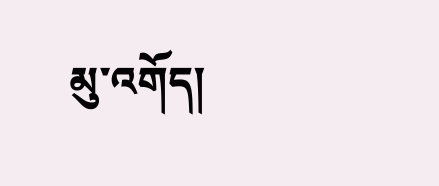མུ་འགོད།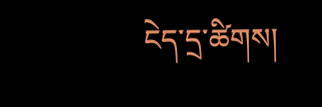ངེད་དྲ་ཚིགས།